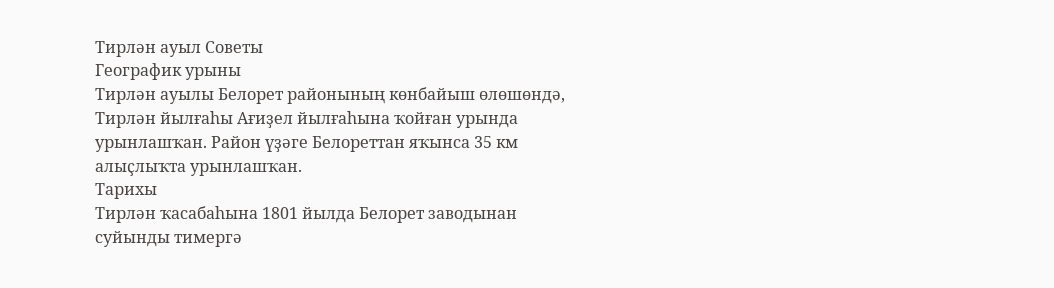Тирлән ауыл Советы
Географик урыны
Тирлән ауылы Белорет районының көнбайыш өлөшөндә, Тирлән йылғаһы Ағиҙел йылғаһына ҡойған урында урынлашҡан. Район үҙәге Белореттан яҡынса 35 км алыҫлыҡта урынлашҡан.
Тарихы
Тирлән ҡасабаһына 1801 йылда Белорет заводынан суйынды тимергә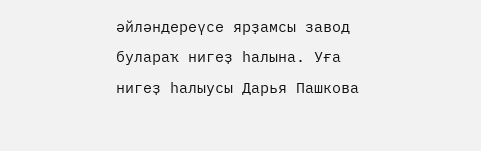әйләндереүсе ярҙамсы завод булараҡ нигеҙ һалына. Уға нигеҙ һалыусы Дарья Пашкова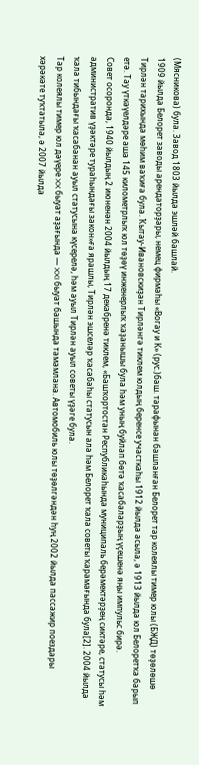(Мясникова) була. Завод 1803 йылда эшләй башлай.
1909 йылда Белорет заводы арендаторҙары, немец фирмаһы «Вогау и К» (рус.)баш. тарафынан башланған Белорет тар колеялы тимер юлы (БЖД) төҙөлөшө Тирлән тарихында мөһим ваҡиға була. Ҡытау-Ивановскиҙан Тирләнгә тиклем юлдың беренсе участкаһы 1912 йылда асыла, ә 1913 йылда юл Белоретҡа барып етә. Тау үткәүелдәре аша 145 километрлыҡ юл төҙөү инженерлыҡ ҡаҙанышы була һәм уның буйлап бөтә ҡасабаларҙың үҫешенә яңы импульс бирә.
Совет осоронда, 1940 йылдың 2 июненән 2004 йылдың 17 декабренә тиклем, «Башҡортостан Республикаһында муниципаль берәмектәрҙең сиктәре, статусы һәм административ үҙәктәре тураһындағы закон»ға ярашлы, Тирлән эшселәр ҡасабаһы статусын ала һәм Белорет ҡала советы ҡарамағында була[2]. 2004 йылда ҡала тибындағы ҡасабанан ауыл статусына күсерелә, һәм ауыл Тирлән ауыл советы үҙәге була.
Тар колеялы тимер юл дәүере XX быуат аҙағында — XXI быуат башында тамамлана. Автомобиль юлы төҙөлгәндән һуң 2002 йылда пассажир поездары хәрәкәте туҡтатыла, ә 2007 йылда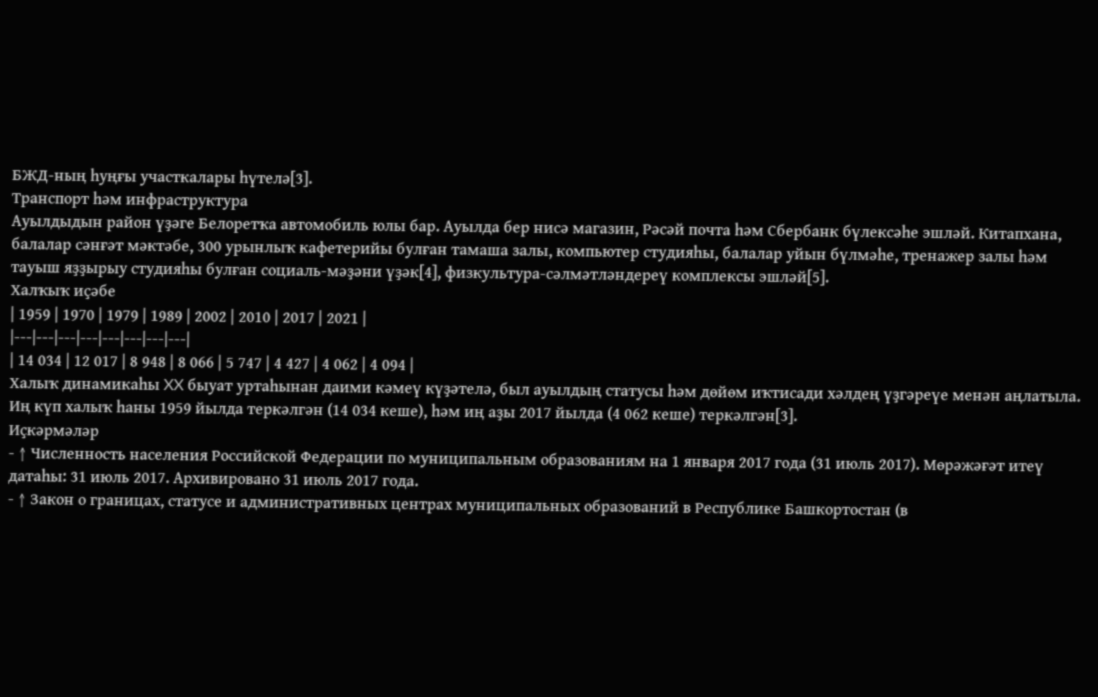БЖД-ның һуңғы участкалары һүтелә[3].
Транспорт һәм инфраструктура
Ауылдыдын район үҙәге Белоретҡа автомобиль юлы бар. Ауылда бер нисә магазин, Рәсәй почта һәм Сбербанк бүлексәһе эшләй. Китапхана, балалар сәнғәт мәктәбе, 300 урынлыҡ кафетерийы булған тамаша залы, компьютер студияһы, балалар уйын бүлмәһе, тренажер залы һәм тауыш яҙҙырыу студияһы булған социаль-мәҙәни үҙәк[4], физкультура-сәлмәтләндереү комплексы эшләй[5].
Халҡыҡ иҫәбе
| 1959 | 1970 | 1979 | 1989 | 2002 | 2010 | 2017 | 2021 |
|---|---|---|---|---|---|---|---|
| 14 034 | 12 017 | 8 948 | 8 066 | 5 747 | 4 427 | 4 062 | 4 094 |
Халыҡ динамикаһы XX быуат уртаһынан даими кәмеү күҙәтелә, был ауылдың статусы һәм дөйөм иҡтисади хәлдең үҙгәреүе менән аңлатыла. Иң күп халыҡ һаны 1959 йылда теркәлгән (14 034 кеше), һәм иң аҙы 2017 йылда (4 062 кеше) теркәлгән[3].
Иҫкәрмәләр
- ↑ Численность населения Российской Федерации по муниципальным образованиям на 1 января 2017 года (31 июль 2017). Мөрәжәғәт итеү датаһы: 31 июль 2017. Архивировано 31 июль 2017 года.
- ↑ Закон о границах, статусе и административных центрах муниципальных образований в Республике Башкортостан (в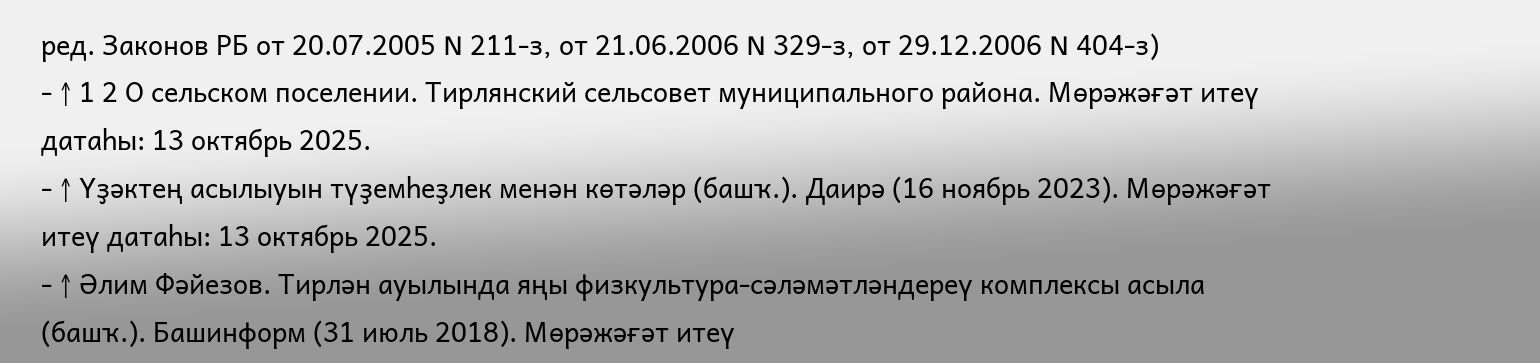ред. Законов РБ от 20.07.2005 N 211-з, от 21.06.2006 N 329-з, от 29.12.2006 N 404-з)
- ↑ 1 2 О сельском поселении. Тирлянский сельсовет муниципального района. Мөрәжәғәт итеү датаһы: 13 октябрь 2025.
- ↑ Үҙәктең асылыуын түҙемһеҙлек менән көтәләр (башҡ.). Даирә (16 ноябрь 2023). Мөрәжәғәт итеү датаһы: 13 октябрь 2025.
- ↑ Әлим Фәйезов. Тирлән ауылында яңы физкультура-сәләмәтләндереү комплексы асыла (башҡ.). Башинформ (31 июль 2018). Мөрәжәғәт итеү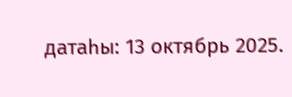датаһы: 13 октябрь 2025.